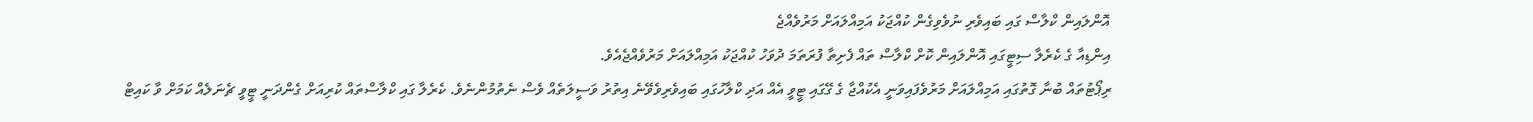އޮންލައިން ކްލާސް ގައި ބައިވެރި ނުވެވިގެން ކުއްޖަކު އަމިއްލައަށް މަރުވެއްޖެ
އިންޑިއާ ގެ ކެރެލާ ސިޓީގައި އޮންލައިން ކޮށް ކްލާސް ތައް ފެށިތާ ފުރަތަމަ ދުވަހު ކުއްޖަކު އަމިއްލައަށް މަރުވެއްޖެއެވެ.
ރިޕޯޓުތައް ބުނާ ގޮތުގައި އަމިއްލައަށް މަރުވެފައިވަނީ އެކުއްޖާ ގެ ގޭގައި ޓީވީ އެއް އަދި ކްލާހުގައި ބައިވެރިވެވޭނެ އިތުރު ވަސީލަތެއް ވެސް ނެތުމުންނެވެ. ކެރެލާ ގައި ކްލާސްތައް ކުރިއަށް ގެންދަނީ ޓީވީ ޗެނަލެއް ކަމަށް ވާ ކައިޓް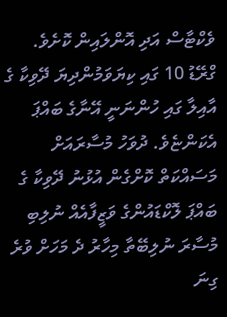ވެކްޓާސް އަދި އޮންލައިން ކޮށެވެ.
ގްރޭޑު 10 ގައި ކިޔަވަމުންދިޔަ ދޭވިކާ ގެ އާއިލާ ގައި ހުންނަނީ އޭނާގެ ބައްޕަ އެކަންޏެވެ. ދުވަހު މުސާރައަށް މަސައްކަތް ކޮށްގެން އުޅުނު ދޭވިކާ ގެ ބައްޕަ ލޮކްޑައުންގެ ވަޒީފާއެއް ނުލިބި މުސާރަ ނުލިބޭތާ މިހާރު ދެ މަހަށް ވުރެ ގިނަ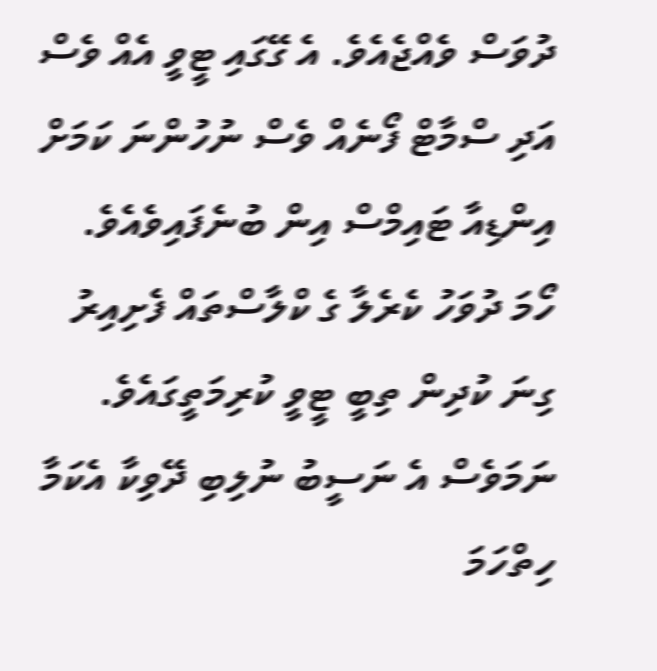ދުވަސް ވެއްޖެއެވެ. އެ ގޭގައި ޓީވީ އެއް ވެސް އަދި ސްމާޓް ފޯނެއް ވެސް ނުހުންނަ ކަމަށް އިންޑިއާ ޓައިމްސް އިން ބުނެފައިވެއެވެ.
ހޯމަ ދުވަހު ކެރެލާ ގެ ކްލާސްތައް ފެށިއިރު ގިނަ ކުދިން ތިބީ ޓީވީ ކުރިމަތީގައެވެ. ނަމަވެސް އެ ނަސީބު ނުލިބި ދޭވިކާ އެކަމާ ހިތްހަމަ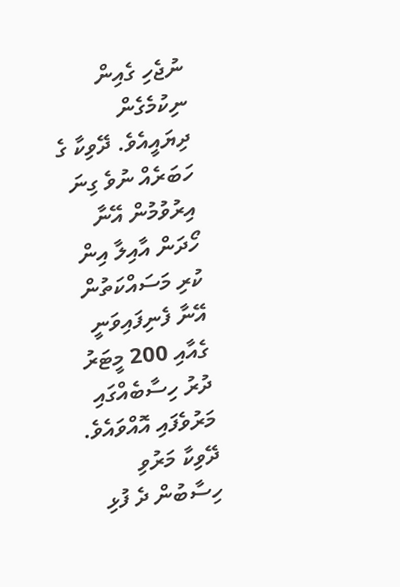ނުޖެހި ގެއިން ނިކުމެގެން ދިޔައީއެވެ. ދޭވިކާ ގެ ހަބަރެއް ނުވެ ގިނަ އިރުވުމުން އޭނާ ހޯދަން އާއިލާ އިން ކުރި މަސައްކަތުން އޭނާ ފެނިފައިވަނީ ގެއާއި 200 މީޓަރު ދުރު ހިސާބެއްގައި މަރުވެފައި އޮއްވައެވެ.
ދޭވިކާ މަރުވި ހިސާބުން ދެ ފުޅި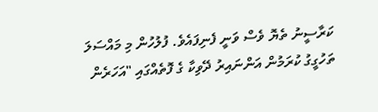ކަރާސީނު ތެޔޮ ވެސް ވަނީ ފެނިފައެވެ. ފުލުހުން މި މައްސަލަ ތަހުގީގު ކުރަމުން އަންނައިރު ދޭވިކާ ގެ ފޮތެއްގައި "އަހަރެން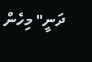ދަނީ" މިހެން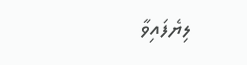ލިޔެފައިވާ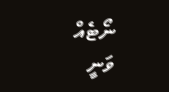ނޯޓެއް ވަނީ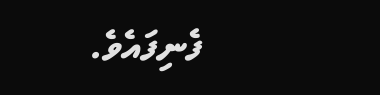ފެނިފައެވެ.